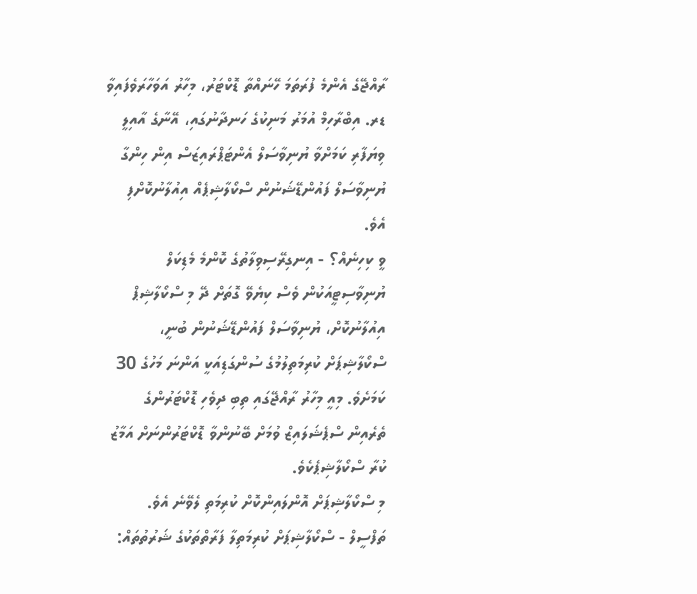ރާއްޖޭގެ އެންމެ ފުރަތަމަ ހޭނައްތާ ޑޮކްޓަރު، މިހާރު އަވަހާރަވެފައިވާ ޑރ. އިބްރާހިމް އުމަރު މަނިކުގެ ހަނދާނުގައި، އޭނާގެ އާއިލީ ވިޔަފާރި ކަމަށްވާ ޔުނިވާސަލް އެންޓަޕްރައިޒަސް އިން ހިންގާ ޔުނިވާސަލް ފައުންޑޭޝަނުން ސްކޯލާޝިޕެއް އިއުލާނުކޮށްފި އެވެ.
ވީ ކިހިނެއް؟ - އިނގިރޭސިވިލާތުގެ ކޮންމެ މެޑިކަލް ޔުނިވާސިޓީއަކުން ވެސް ކިޔެވޭ ގޮތަށް ދޭ މި ސްކޯލާޝިޕް އިއުލާނުކޮށް، ޔުނިވާސަލް ފައުންޑޭޝަނުން ބުނީ، ސްކޯލާޝިޕަށް ކުރިމަތިލުމުގެ ސުންގަޑިއަކީ އަންނަ މަހުގެ 30 ކަމަށެވެ. މިއީ މިހާރު ރާއްޖޭގައި ތިބި ދިވެހި ޑޮކްޓަރުންގެ ތެރެއިން ސްޕެޝަލައިޒް ވުމަށް ބޭނުންވާ ޑޮކްޓަރުންނަށް އަމާޒު ކުރާ ސްކޯލާޝިޕެކެވެ.
މި ސްކޯލާޝިޕަށް އޮންލައިންކޮށް ކުރިމަތި ލެވޭނެ އެވެ.
ތަފްސީލް - ސްކޯލާޝިޕަށް ކުރިމަތިލާ ފަރާތްތަކުގެ ޝަރުތުތައް: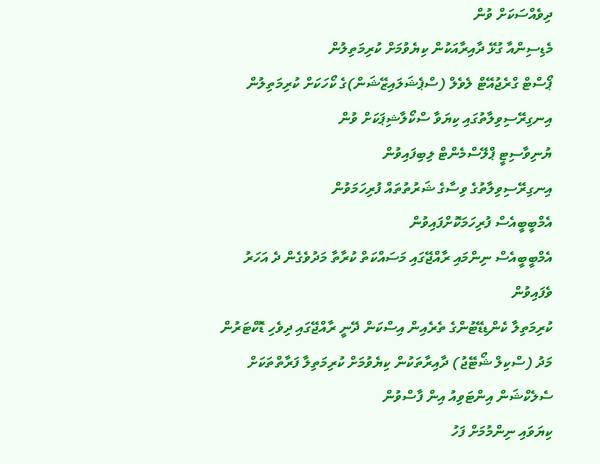ދިވެއްސަކަށް ވުން
މެޑިސިންއާ ގުޅޭ ދާއިރާއަކުން ކިޔެވުމަށް ކުރިމަތިލުން
ޕޯސްޓް ގްރެޖުއޭޓް ލެވެލް (ސްޕެޝަލައިޒޭޝަން)ގެ ކޯހަކަށް ކުރިމަތިލުން
އިނގިރޭސިވިލާތުގައި ކިޔަވާ ސްކޯލާޝިޕަކަށް ވުން
ޔުނިވާސިޓީ ޕްލޭސްމެންޓް ލިބިފައިވުން
އިނގިރޭސިވިލާތުގެ ވިސާގެ ޝަރުތުތައް ފުރިހަމަވުން
އެމްބީބީއެސް ފުރިހަމަކޮށްފައިވުން
އެމްބީބީއެސް ނިންމައި ރާއްޖޭގައި މަސައްކަތް ކުރާތާ މަދުވެގެން ދެ އަހަރު ވެފައިވުން
ކުރިމަތިލާ ކެންޑިޑޭޓުންގެ ތެރެއިން އިސްކަން ދޭނީ ރާއްޖޭގައި ދިވެހި ޑޮކްޓަރުން މަދު (ސްކިލް ޝޯޓޭޖު) ދާއިރާތަކުން ކިޔެވުމަށް ކުރިމަތިލާ ފަރާތްތަކަށް
ސެލެކްޝަން އިންޓަވިއު އިން ފާސްވުން
ކިޔަވައި ނިންމުމަށް ފަހު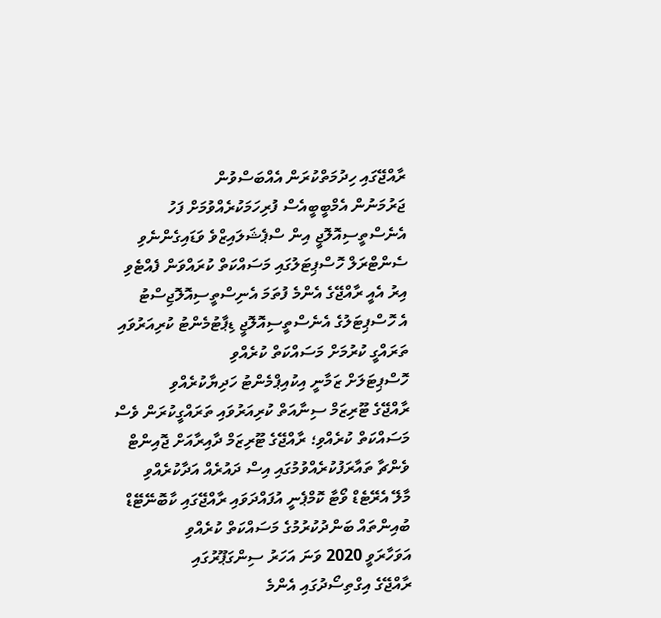ރާއްޖޭގައި ހިދުމަތްކުރަން އެއްބަސްވުން
ޖަރުމަނުން އެމްބީބީއެސް ފުރިހަމަކުރެއްވުމަށް ފަހު އެނެސްތީސިއޮލޮޖީ އިން ސްޕެޝަލައިޒްވެ ވަޑައިގެންނެވި
ސެންޓްރަލް ހޮސްޕިޓަލުގައި މަސައްކަތް ކުރައްވަން ފެއްޓެވި އިރު އެއީ ރާއްޖޭގެ އެންމެ ފުތަމަ އެނިސްތީސިއޮލޮޖިސްޓު
އެ ހޮސްޕިޓަލުގެ އެނެސްތީސިއޮލޮޖީ ޑިޕާޓުމެންޓު ކުރިއަރުވައި ތަރައްގީ ކުރުމަށް މަސައްކަތް ކުރެއްވި
ހޮސްޕިޓަލަށް ޒަމާނީ އިކުއިޕްމެންޓު ހަދިޔާކުރެއްވި
ރާއްޖޭގެ ޓޫރިޒަމް ސިނާއަތް ކުރިއަރުވައި ތަރައްގީކުރަން ވެސް މަސައްކަތް ކުރެއްވި؛ ރާއްޖޭގެ ޓޫރިޒަމް ދާއިރާއަށް ޖޮއިންޓް ވެންޗާ ތައާރަފުކުރެއްވުމުގައި އިސް ދައުރެއް އަދާކުރެއްވި
މާލޭ އެރޭޓެޑް ވޯޓާ ކޮމްޕެނީ އުފައްދަވައި ރާއްޖޭގައި ކާބޮނޭޓޭޑް ބުއިންތައް ބަންދުކުރުމުގެ މަސައްކަތް ކުރެއްވި
އަވަހާރަވީ 2020 ވަނަ އަހަރު ސިންގަޕޫރުގައި
ރާއްޖޭގެ އިގްތިސޯދުގައި އެންމެ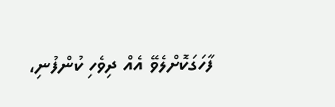ފާހަގަކޮށްލެވޭ އެއް ދިވެހި ކުންފުނި،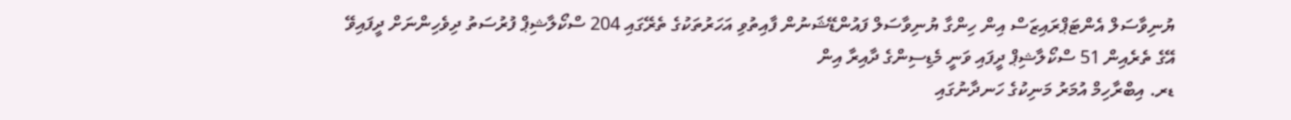ޔުނިވާސަލް އެންޓަޕްރައިޒަސް އިން ހިންގާ ޔުނިވާސަލް ފައުންޑޭޝަނުން ފާއިތުވި އަހަރުތަކުގެ ތެރޭގައި 204 ސްކޯލާޝިޕް ފުރުސަތު ދިވެހިންނަށް ދީފައިވޭ
އޭގެ ތެރެއިން 51 ސްކޯލާޝިޕް ދީފައި ވަނީ މެޑިސިންގެ ދާއިރާ އިން
ޑރ. އިބްރާހިމް އުމަރު މަނިކުގެ ހަނދާނުގައި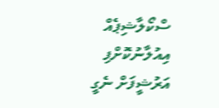ސްކޯލާޝިޕެއް އިއުލާނުކޮށްފި
އަރުޝީފަށް ނެގީ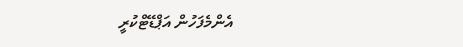އެންމެފަހުން އަޕްޑޭޓްކުރީ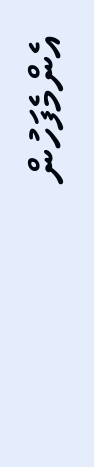އެންމެފަހުން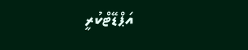އަޕްޑޭޓްކުރީ